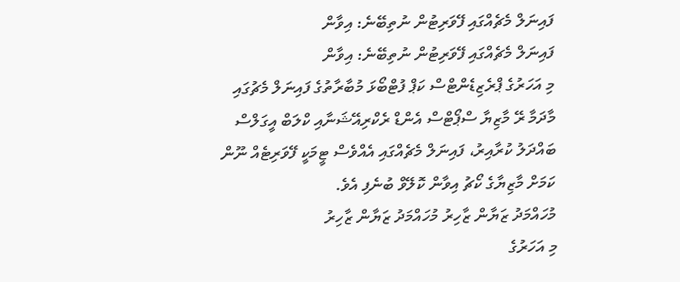ފައިނަލް މެޗެއްގައި ފޭވަރިޓުން ނުތިބޭނެ: އިވާން
ފައިނަލް މެޗެއްގައި ފޭވަރިޓުން ނުތިބޭނެ: އިވާން
މި އަހަރުގެ ޕްރެޒިޑެންޓްސް ކަޕް ފުޓްބޯޅަ މުބާރާތުގެ ފައިނަލް މެޗުގައި މާދަމާ ރޭ މާޒިޔާ ސްޕޯޓްސް އެންޑް ރެކްރިއޭޝަނާއި ކްލަބް އީގަލްސް ބައްދަލު ކުރާއިރު، ފައިނަލް މެޗެއްގައި އެއްވެސް ޓީމަކީ ފޭވަރިޓެއް ނޫން ކަމަށް މާޒިޔާގެ ކޯޗު އިވާން ކޮލޭވް ބުނެފި އެވެ.
މުހައްމަދު ޒަޔާން ޒާހިރު މުހައްމަދު ޒަޔާން ޒާހިރު
މި އަހަރުގެ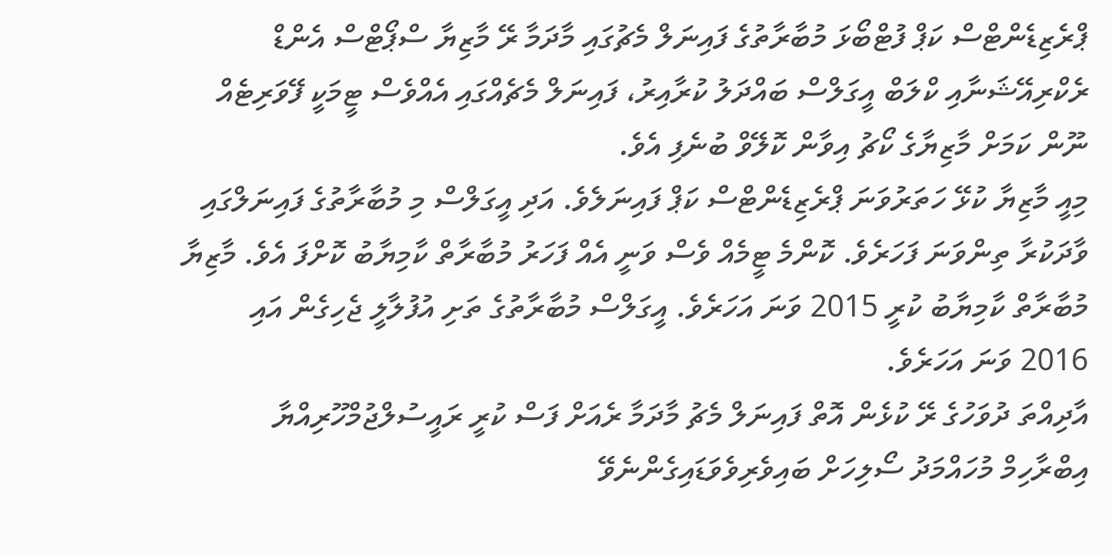ޕްރެޒިޑެންޓްސް ކަޕް ފުޓްބޯޅަ މުބާރާތުގެ ފައިނަލް މެޗުގައި މާދަމާ ރޭ މާޒިޔާ ސްޕޯޓްސް އެންޑް ރެކްރިއޭޝަނާއި ކްލަބް އީގަލްސް ބައްދަލު ކުރާއިރު، ފައިނަލް މެޗެއްގައި އެއްވެސް ޓީމަކީ ފޭވަރިޓެއް ނޫން ކަމަށް މާޒިޔާގެ ކޯޗު އިވާން ކޮލޭވް ބުނެފި އެވެ.
މިއީ މާޒިޔާ ކުޅޭ ހަތަރުވަނަ ޕްރެޒިޑެންޓްސް ކަޕް ފައިނަލެވެ. އަދި އީގަލްސް މި މުބާރާތުގެ ފައިނަލްގައި ވާދަކުރާ ތިންވަނަ ފަހަރެވެ. ކޮންމެ ޓީމެއް ވެސް ވަނީ އެއް ފަހަރު މުބާރާތް ކާމިޔާބު ކޮށްފަ އެވެ. މާޒިޔާ މުބާރާތް ކާމިޔާބު ކުރީ 2015 ވަނަ އަހަރެވެ. އީގަލްސް މުބާރާތުގެ ތަށި އުފުލާލީ ޖެހިގެން އައި 2016 ވަނަ އަހަރެވެ.
އާދިއްތަ ދުވަހުގެ ރޭ ކުޅެން އޮތް ފައިނަލް މެޗު މާދަމާ ރެއަށް ފަސް ކުރީ ރައީސުލްޖުމްހޫރިއްޔާ އިބްރާހިމް މުހައްމަދު ސޯލިހަށް ބައިވެރިވެވަޑައިގެންނެވޭ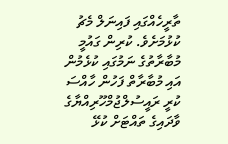ތާރީހެއްގައި ފައިނަލް މެޗު ކުޅުމަށެވެ. ކުރިން ގައުމީ މުބާރާތުގެ ނަމުގައި ކުޅެމުން އައި މުބާރާތް ފަހުން ހާއްސަ ކުރީ ރައީސުލްޖުމްހޫރިއްޔާގެ ވާދައިގެ ތައްޓަށް ކުޅޭ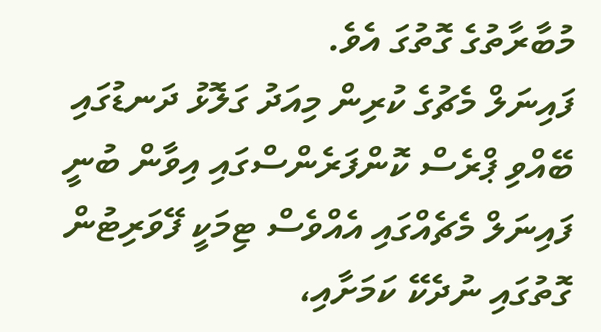މުބާރާތުގެ ގޮތުގަ އެވެ.
ފައިނަލް މެޗުގެ ކުރިން މިއަދު ގަލޮޅު ދަނޑުގައި ބޭއްވި ޕްރެސް ކޮންފަރެންސްގައި އިވާން ބުނީ ފައިނަލް މެޗެއްގައި އެއްވެސް ޓިމަކީ ފޭވަރިޓުން ގޮތުގައި ނުދެކޭ ކަމަށާއި،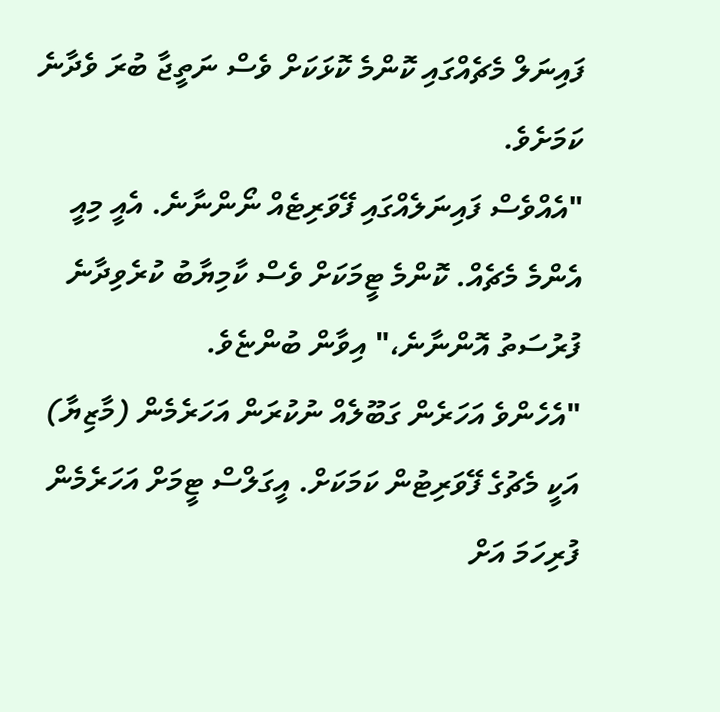ފައިނަލް މެޗެއްގައި ކޮންމެ ކޮޅަކަށް ވެސް ނަތީޖާ ބުރަ ވެދާނެ ކަމަށެވެ.
"އެއްވެސް ފައިނަލެއްގައި ފޭވަރިޓެއް ނޯންނާނެ. އެއީ މިއީ އެންމެ މެޗެއް. ކޮންމެ ޓީމަކަށް ވެސް ކާމިޔާބު ކުރެވިދާނެ ފުރުސަތު އޮންނާނެ،" އިވާން ބުންޏެވެ.
"އެހެންވެ އަހަރެން ގަބޫލެއް ނުކުރަން އަހަރެމެން (މާޒިޔާ) އަކީ މެޗުގެ ފޭވަރިޓުން ކަމަކަށް. އީގަލްސް ޓީމަށް އަހަރެމެން ފުރިހަމަ އަށް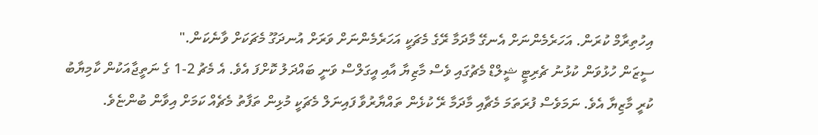އިހުތިރާމް ކުރަން. އަހަރެމެންނަށް އެނގޭ މާދަމާ ރޭގެ މެޗަކީ އަހަރެމެންނަށް ވަރަށް އުނދަގޫ މެޗަކަށް ވާނެކަން."
ސީޒަން ހުޅުވަން ކުޅުނު ޗެރިޓީ ޝީލްޑް މެޗުގައި ވެސް މާޒިޔާ އާއި އީގަލްސް ވަނީ ބައްދަލު ކޮށްފަ އެވެ. އެ މެޗު 2-1 ގެ ނަތީޖާއަކުން ކާމިޔާބު ކުރީ މާޒިޔާ އެވެ. ނަމަވެސް ފުރަތަމަ މެޗާއި މާދަމާ ރޭ ކުޅެން ތައްޔާރުވާ ފައިނަލް މެޗަކީ މުޅިން ތަފާތު މެޗެއް ކަމަށް އިވާން ބުންޏެވެ.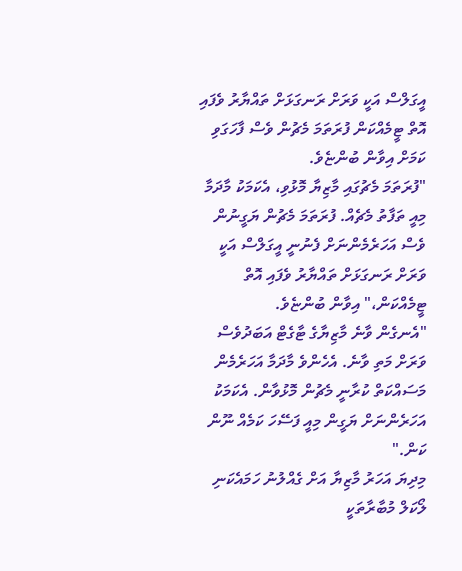އީގަލްސް އަކީ ވަރަށް ރަނގަޅަށް ތައްޔާރު ވެފައި އޮތް ޓީމެއްކަން ފުރަތަމަ މެޗުން ވެސް ފާހަގަވި ކަމަށް އިވާން ބުންޏެވެ.
"ފުރަތަމަ މެޗުގައި މާޒިޔާ މޮޅުވި، އެކަމަކު މާދަމާ މިއީ ތަފާތު މެޗެއް. ފުރަތަމަ މެޗުން ޔަގީނުން ވެސް އަހަރެމެންނަށް ފެނުނީ އީގަލްސް އަކީ ވަރަށް ރަނގަޅަށް ތައްޔާރު ވެފައި އޮތް ޓީމެއްކަން،" އިވާން ބުންޏެވެ.
"އެނގެން ވާނެ މާޒިޔާގެ ޓާގެޓް އަބަދުވެސް ވަރަށް މަތި ވާނެ. އެހެންވެ މާދަމާ އަހަރެމެން މަސައްކަތް ކުރާނީ މެޗުން މޮޅުވާން. އެކަމަކު އަހަރެންނަށް ޔަގީން މިއީ ފަސޭހަ ކަމެއް ނޫން ކަން."
މިދިޔަ އަހަރު މާޒިޔާ އަށް ގެއްލުނު ހަމައެކަނި ލޯކަލް މުބާރާތަކީ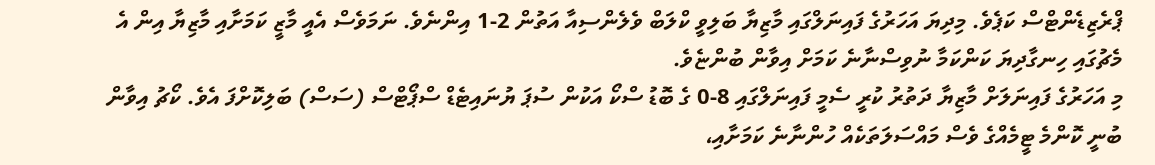ޕްރެޒިޑެންޓްސް ކަޕެވެ. މިދިޔަ އަހަރުގެ ފައިނަލްގައި މާޒިޔާ ބަލިވީ ކްލަބް ވެލެންސިއާ އަތުން 2-1 އިންނެވެ. ނަމަވެސް އެއީ މާޒީ ކަމަށާއި މާޒިޔާ އިން އެ މެޗުގައި ހިނގާދިޔަ ކަންކަމާ ނުވިސްނާނެ ކަމަށް އިވާން ބުންޏެވެ.
މި އަހަރުގެ ފައިނަލަށް މާޒިޔާ ދަތުރު ކުރީ ސެމީ ފައިނަލްގައި 8-0 ގެ ބޮޑު ސްކޯ އަކުން ސުޕަ ޔުނައިޓެޑް ސްޕޯޓްސް (ސަސް) ބަލިކޮށްފަ އެވެ. ކޯޗު އިވާން ބުނީ ކޮންމެ ޓީމެއްގެ ވެސް މައްސަލަތަކެއް ހުންނާނެ ކަމަށާއި،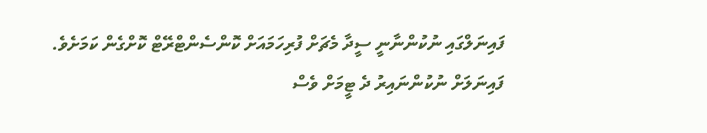ފައިނަލްގައި ނުކުންނާނީ ސީދާ މެޗަށް ފުރިހަމައަށް ކޮންސެންޓްރޭޓް ކޮށްގެން ކަމަށެވެ.
ފައިނަލަށް ނުކުންނައިރު ދެ ޓީމަށް ވެސް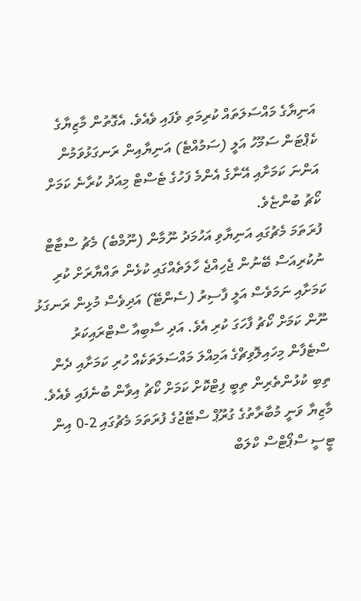އަނިޔާގެ މައްސަލަތައް ކުރިމަތި ވެފައި ވެއެވެ. އެގޮތުން މާޒިޔާގެ ކެޕްޓަން ސަމޫހު އަލީ (ސަމުއްޓެ) އަނިޔާއިން ރަނގަޅުވަމުން އަންނަ ކަމަށާއި އޭނާގެ އެންމެ ފަހުގެ ޓެސްޓް މިއަދު ކުރާނެ ކަމަށް ކޯޗު ބުންޏެވެ.
ފުރަތަމަ މެޗުގައި އަނިޔާވި އަހުމަދު ނޫމާން (ނޫމްބެ) މެޗު ސްޓާޓް ނުކުރިއަސް ބޭނުން ޖެހިއްޖެ ހާލަތެއްގައި ކުޅެން ތައްޔާރަށް ކުރި ކަމަށާއި ނަމަވެސް އަލީ ފާސިރު (ސެންޓޭ) އަދިވެސް މުޅިން ރަނގަޅު ނޫން ކަމަށް ކޯޗު ފާހަގަ ކުރި އެވެ. އަދި ސާބިއާ ސްޓްރައިކަރު ސްޓެފާން މިހައިލޮވިޗްގެ އަމިއްލަ މައްސަލަތަކެއް ހުރި ކަމަށާއި ދެން ތިބި ކުޅުންތެރިން ތިބީ ފިޓްކޮށް ކަމަށް ކޯޗު އިވާން ބުނެފައި ވެއެވެ.
މާޒިޔާ ވަނީ މުބާރާތުގެ ގުރޫޕް ސްޓޭޖުގެ ފުރަތަމަ މެޗުގައި 2-0 އިން ޓީސީ ސްޕޯޓްސް ކްލަބް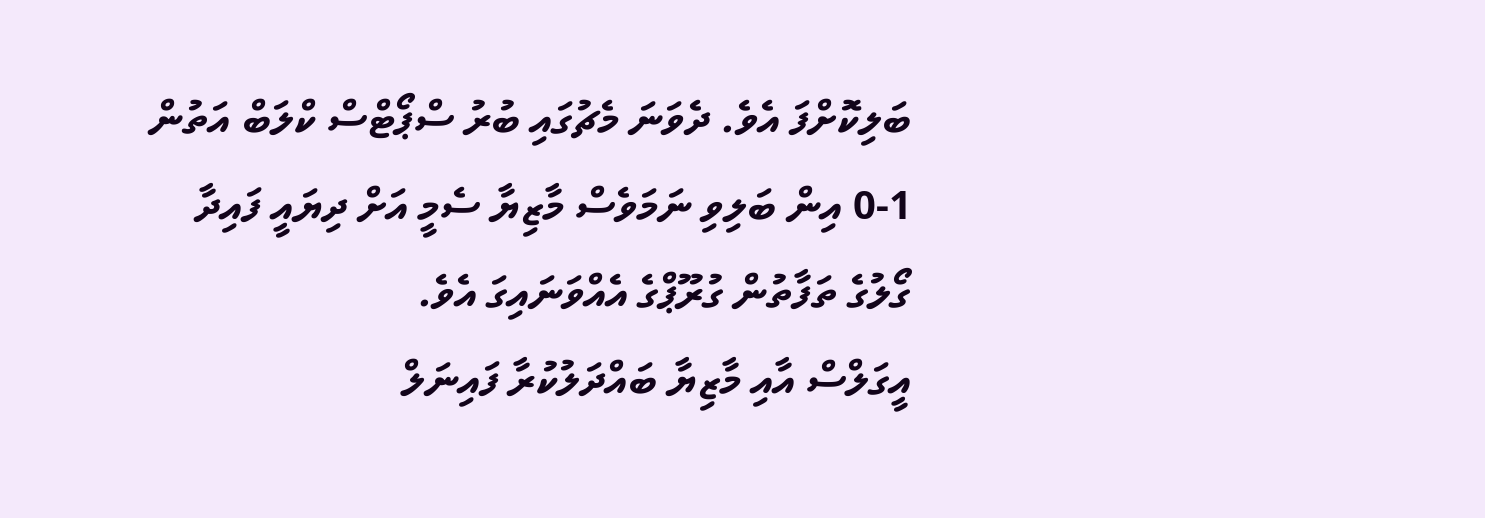ބަލިކޮށްފަ އެވެ. ދެވަނަ މެޗުގައި ބުރު ސްޕޯޓްސް ކްލަބް އަތުން 1-0 އިން ބަލިވި ނަމަވެސް މާޒިޔާ ސެމީ އަށް ދިޔައީ ފައިދާ ގޯލުގެ ތަފާތުން ގުރޫޕްގެ އެއްވަނައިގަ އެވެ.
އީގަލްސް އާއި މާޒިޔާ ބައްދަލުކުރާ ފައިނަލް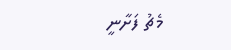މެޗު ފަށާނީ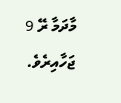މާދަމާ ރޭ 9 ޖަހާއިރެވެ.